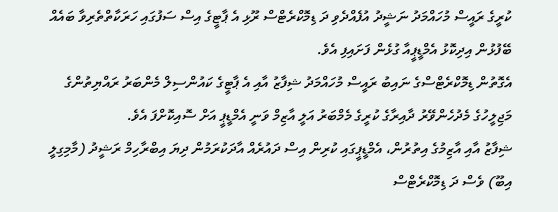ކުރީގެ ރައީސް މުހައްމަދު ނަޝީދު އުފެއްދެވި ދަ ޑިމޮކްރެޓްސް ރޫޅި އެ ޕާޓީގެ އިސް ސަފުގައި ހަރަކާތްތެރިވާ ބައެއް ބޭފުޅުން އިދިކޮޅު އެމްޑީޕީއާ ގުޅެން ފަށައިފި އެވެ.
އެގޮތުން ޑިމޮކްރެޓްސްގެ ނައިބު ރައީސް މުހައްމަދު ޝިފާޒު އާއި އެ ޕާޓީގެ ކައުންސިލް މެންބަރު ރައްޔިތުންގެ މަޖިލީހުގެ މެދުހެންވޭރު ދާއިރާގެ ކުރީގެ މެމްބަރު އަލީ އާޒިމް ވަނީ އެމްޑީޕީ އަށް ސޮއިކޮށްފަ އެވެ.
ޝިފާޒު އާއި އާޒިމުގެ އިތުރުން، އެމްޑީޕީގައި ކުރިން އިސް ދައުރެއް އާދަކުރަމުން ދިޔަ އިބްރާހިމް ރަޝީދު (މާމިގިލީ އިބޫ) ވެސް ދަ ޑިމޮކްރެޓްސް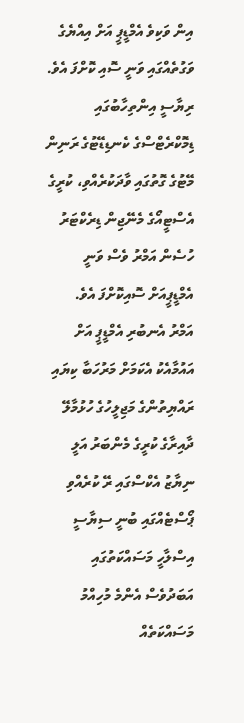އިން ވަކިވެ އެމްޑީޕީ އަށް އިއްޔެގެ ވަގުތެއްގައި ވަނީ ސޮއި ކޮށްފަ އެވެ.
ރިޔާސީ އިންތިހާބުގައި ޑިމޮކްރެޓްސްގެ ކެނޑިޑޭޓުގެ ރަނިން މޭޓުގެ ގޮތުގައި ވާދަކުރެއްވި، ކުރީގެ އެސްޓީއޯގެ މެނޭޖިން ޑިރެކްޓަރު ހުސެން އަމްރު ވެސް ވަނީ އެމްޑީޕީއަށް ސޮއިކޮށްފަ އެވެ.
އަމްރު އެނބުރި އެމްޑީޕީ އަށް އައުމާއެކު އެކަމަށް މަރުހަބާ ކިޔައި ރައްޔިތުންގެ މަޖިލީހުގެ ހުޅުމާލޭ ދާއިރާގެ ކުރީގެ މެންބަރު އަލީ ނިޔާޒު އެކްސްގައި ރޭ ކުރެއްވި ޕޯސްޓެއްގައި ބުނީ ސިޔާސީ އިސްލާހީ މަސައްކަތުގައި އަބަދުވެސް އެންމެ މުހިއްމު މަސައްކަތެއް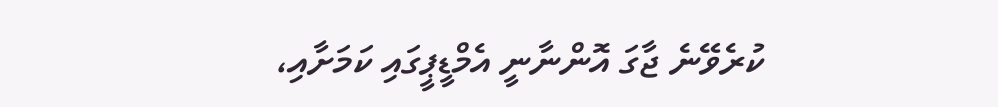ކުރެވޭނެ ޖާގަ އޮންނާނީ އެމްޑީޕީގައި ކަމަށާއި،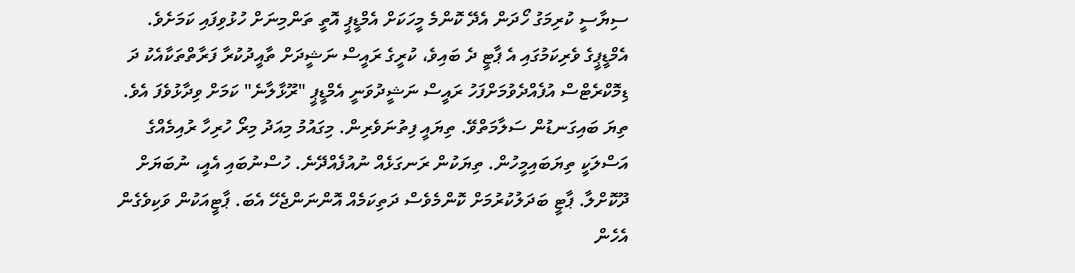ސިޔާސީ ކުރިމަގު ހޯދަން އެދޭ ކޮންމެ މީހަކަށް އެމްޑީޕީ އޮތީ ތަންމިނަށް ހުޅުވިފައި ކަމަށެވެ.
އެމްޑީޕީގެ ވެރިކަމުގައި އެ ޕާޓީ ދެ ބައިވެ، ކުރީގެ ރައީސް ނަޝީދަށް ތާއީދުކުރާ ފަރާތްތަކާއެކު ދަ ޑިމޮކްރެޓްސް އުފެއްދެވުމަށްފަހު ރައީސް ނަޝީދުވަނީ އެމްޑީޕީ "ރޫޅާލާނެ" ކަމަށް ވިދާޅުވެފަ އެވެ.
ތިޔަ ބައިގަނޑުން ސަލާމަތްވޭ. ތިޔައީ ފިތުނަވެރިން. މިގައުމު މިއަދު މިރޯ ހުރިހާ ރުއިމެއްގެ އަސްލަކީ ތިޔަބައިމީހުން. ތިޔަކުން ރަނގަޅެއް ނުއުފެއްދޭނެ. ހުސްނުބައި އެއީ، ނުބަޔަށް ދޫކޮށްލާ. ޕާޓީ ބަދަލުކުރުމަށް ކޮންމެވެސް ދަތިކަމެއް އޮންނަންޖެހޭ އެބަ. ޕާޓީއަކުން ވަކިވެގެން އެހެން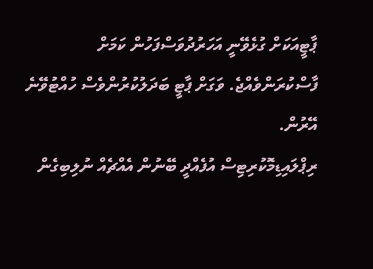ޕާޓީއަކަށް ގުޅެވޭނީ އަހަރުދުވަސްފަހުން ކަމަށް ފާސްކުރަންވެއްޖެ. ވަގަށް ޕާޓީ ބަދަލުކުރުންވެސް ހުއްޓުވޭނެ އޭރުން.
ރިޕްލައިޑިމޮކުރިޓިސް އުފެއްދީ ބޭނުން އެއްޗެއް ނުލިބިގެން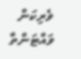ވެރިކަން ވައްޓަންތާ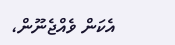އެކަން ވެއްޖެނޫން،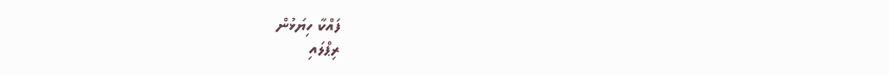ފައްކާ ހިޔަޅުން
ރިޕްލައި